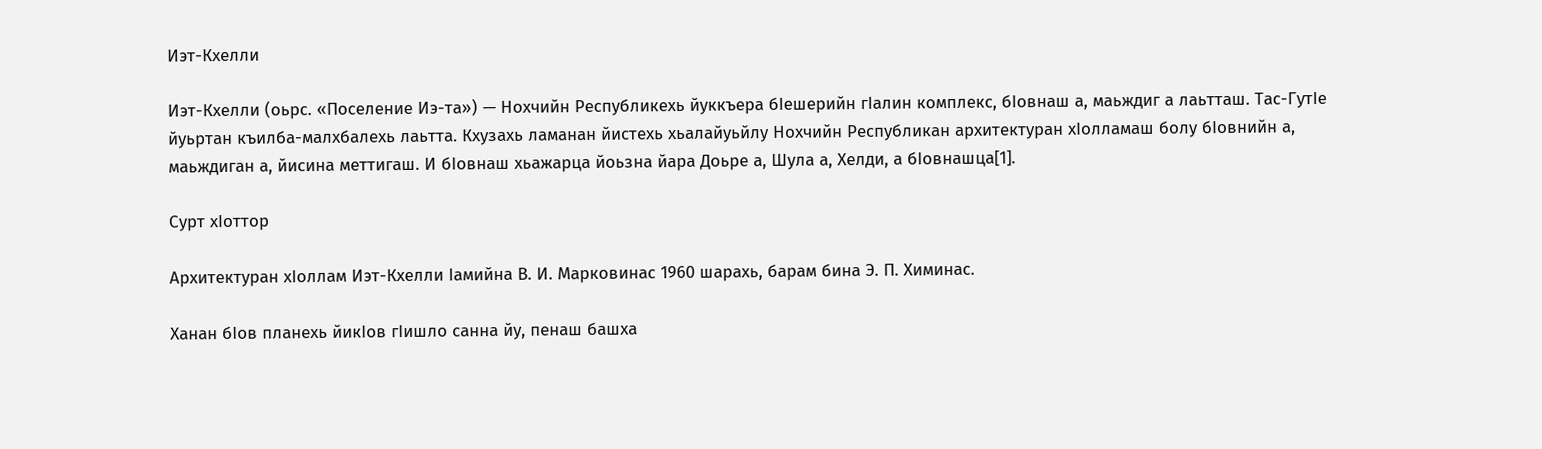Иэт-Кхелли

Иэт-Кхелли (оьрс. «Поселение Иэ-та») — Нохчийн Республикехь йуккъера бӀешерийн гӀалин комплекс, бӀовнаш а, маьждиг а лаьтташ. Тас-ГутӀе йуьртан къилба-малхбалехь лаьтта. Кхузахь ламанан йистехь хьалайуьйлу Нохчийн Республикан архитектуран хӀолламаш болу бӀовнийн а, маьждиган а, йисина меттигаш. И бӀовнаш хьажарца йоьзна йара Доьре а, Шула а, Хелди, а бӀовнашца[1].

Сурт хӀоттор

Архитектуран хӀоллам Иэт-Кхелли Ӏамийна В. И. Марковинас 1960 шарахь, барам бина Э. П. Химинас.

Ханан бӀов планехь йикӀов гӀишло санна йу, пенаш башха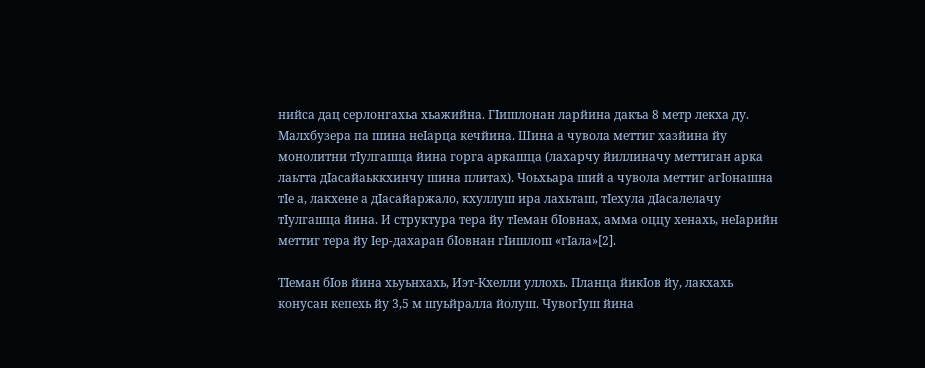нийса дац серлонгахьа хьажийна. ГӀишлонан ларйина дакъа 8 метр лекха ду. Малхбузера па шина неӀарца кечйина. Шина а чувола меттиг хазйина йу монолитни тӀулгашца йина горга аркашца (лахарчу йиллиначу меттиган арка лаьтта дӀасайаьккхинчу шина плитах). Чоьхьара ший а чувола меттиг агӀонашна тӀе а, лакхене а дӀасайаржало, кхуллуш ира лахьташ, тӀехула дӀасалелачу тӀулгашца йина. И структура тера йу тӀеман бӀовнах, амма оццу хенахь, неӀарийн меттиг тера йу Ӏер-дахаран бӀовнан гӀишлош «гӀала»[2].

ТӀеман бӀов йина хьуьнхахь, Иэт-Кхелли уллохь. Планца йикӀов йу, лакхахь конусан кепехь йу 3,5 м шуьйралла йолуш. ЧувогӀуш йина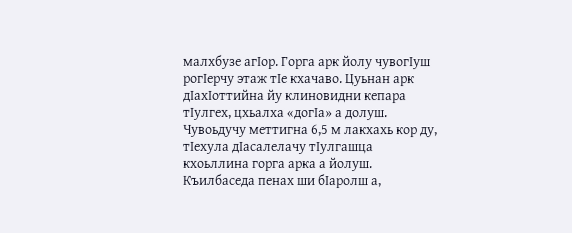малхбузе агӀор. Горга арк йолу чувогӀуш рогӀерчу этаж тӀе кхачаво. Цуьнан арк дӀахӀоттийна йу клиновидни кепара тӀулгех, цхьалха «догӀа» а долуш. Чувоьдучу меттигна 6,5 м лакхахь кор ду, тӀехула дӀасалелачу тӀулгашца кхоьллина горга арка а йолуш. Къилбаседа пенах ши бӀаролш а,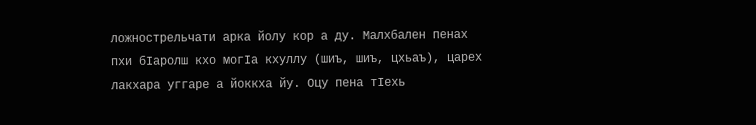ложнострельчати арка йолу кор а ду. Малхбален пенах пхи бӀаролш кхо могӀа кхуллу (шиъ, шиъ, цхьаъ), царех лакхара уггаре а йоккха йу. Оцу пена тӀехь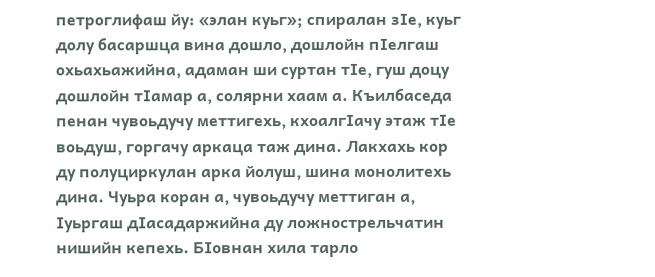петроглифаш йу: «элан куьг»; спиралан зӀе, куьг долу басаршца вина дошло, дошлойн пӀелгаш охьахьажийна, адаман ши суртан тӀе, гуш доцу дошлойн тӀамар а, солярни хаам а. Къилбаседа пенан чувоьдучу меттигехь, кхоалгӀачу этаж тӀе воьдуш, горгачу аркаца таж дина. Лакхахь кор ду полуциркулан арка йолуш, шина монолитехь дина. Чуьра коран а, чувоьдучу меттиган а, Ӏуьргаш дӀасадаржийна ду ложнострельчатин нишийн кепехь. БӀовнан хила тарло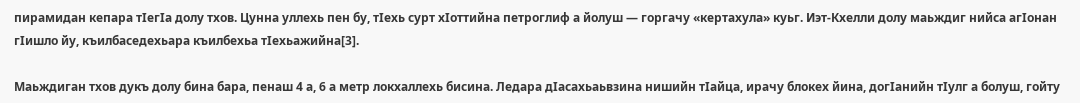пирамидан кепара тӀегӀа долу тхов. Цунна уллехь пен бу, тӀехь сурт хӀоттийна петроглиф а йолуш — горгачу «кертахула» куьг. Иэт-Кхелли долу маьждиг нийса агӀонан гӀишло йу, къилбаседехьара къилбехьа тӀехьажийна[3].

Маьждиган тхов дукъ долу бина бара, пенаш 4 а, 6 а метр локхаллехь бисина. Ледара дӀасахьаьвзина нишийн тӀайца, ирачу блокех йина, догӀанийн тӀулг а болуш, гойту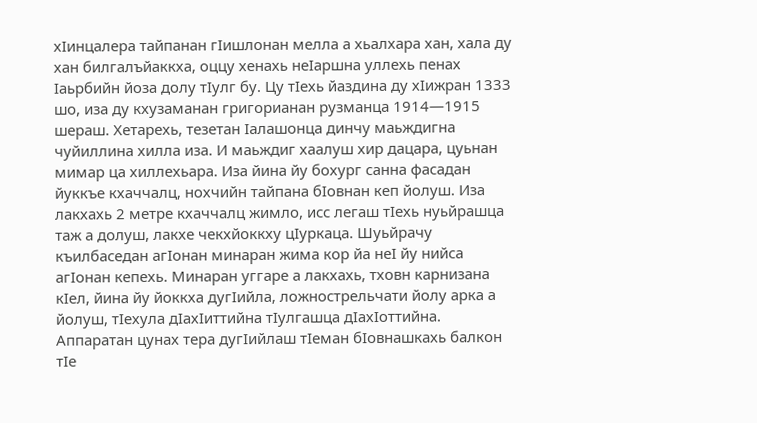хӀинцалера тайпанан гӀишлонан мелла а хьалхара хан, хала ду хан билгалъйаккха, оццу хенахь неӀаршна уллехь пенах Ӏаьрбийн йоза долу тӀулг бу. Цу тӀехь йаздина ду хӀижран 1333 шо, иза ду кхузаманан григорианан рузманца 1914—1915 шераш. Хетарехь, тезетан Ӏалашонца динчу маьждигна чуйиллина хилла иза. И маьждиг хаалуш хир дацара, цуьнан мимар ца хиллехьара. Иза йина йу бохург санна фасадан йуккъе кхаччалц, нохчийн тайпана бӀовнан кеп йолуш. Иза лакхахь 2 метре кхаччалц жимло, исс легаш тӀехь нуьйрашца таж а долуш, лакхе чекхйоккху цӀуркаца. Шуьйрачу къилбаседан агӀонан минаран жима кор йа неӀ йу нийса агӀонан кепехь. Минаран уггаре а лакхахь, тховн карнизана кӀел, йина йу йоккха дугӀийла, ложнострельчати йолу арка а йолуш, тӀехула дӀахӀиттийна тӀулгашца дӀахӀоттийна. Аппаратан цунах тера дугӀийлаш тӀеман бӀовнашкахь балкон тӀе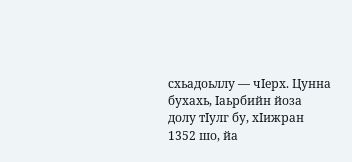схьадоьллу — чӀерх. Цунна бухахь, Ӏаьрбийн йоза долу тӀулг бу, хӀижран 1352 шо, йа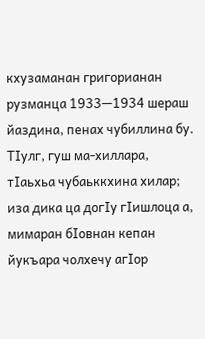кхузаманан григорианан рузманца 1933—1934 шераш йаздина, пенах чубиллина бу. ТӀулг, гуш ма-хиллара, тӀаьхьа чубаьккхина хилар; иза дика ца догӀу гӀишлоца а, мимаран бӀовнан кепан йукъара чолхечу агӀор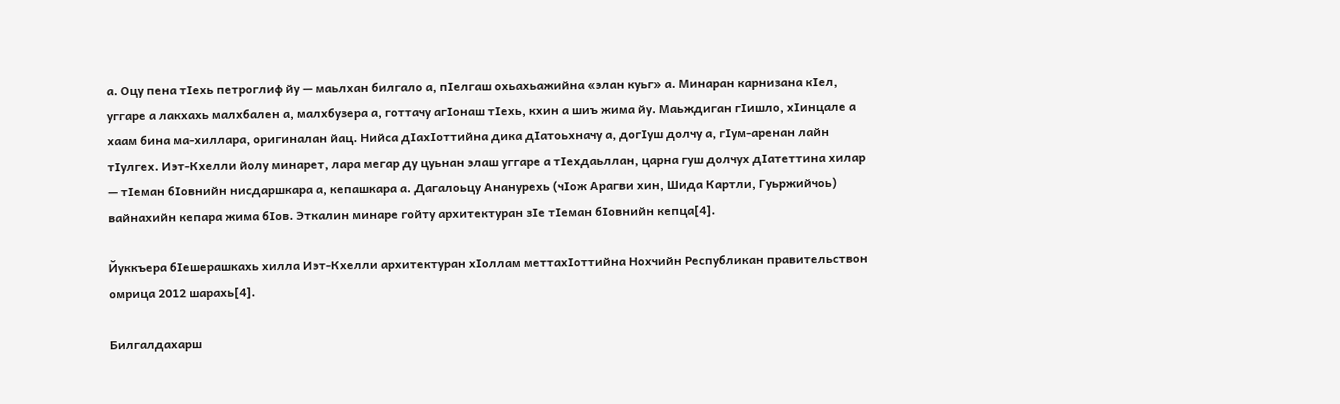а. Оцу пена тӀехь петроглиф йу — маьлхан билгало а, пӀелгаш охьахьажийна «элан куьг» а. Минаран карнизана кӀел, уггаре а лакхахь малхбален а, малхбузера а, готтачу агӀонаш тӀехь, кхин а шиъ жима йу. Маьждиган гӀишло, хӀинцале а хаам бина ма-хиллара, оригиналан йац. Нийса дӀахӀоттийна дика дӀатоьхначу а, догӀуш долчу а, гӀум-аренан лайн тӀулгех. Иэт-Кхелли йолу минарет, лара мегар ду цуьнан элаш уггаре а тӀехдаьллан, царна гуш долчух дӀатеттина хилар — тӀеман бӀовнийн нисдаршкара а, кепашкара а. Дагалоьцу Ананурехь (чӀож Арагви хин, Шида Картли, Гуьржийчоь) вайнахийн кепара жима бӀов. Эткалин минаре гойту архитектуран зӀе тӀеман бӀовнийн кепца[4].

Йуккъера бӀешерашкахь хилла Иэт-Кхелли архитектуран хӀоллам меттахӀоттийна Нохчийн Республикан правительствон омрица 2012 шарахь[4].

Билгалдахарш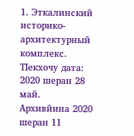1. Эткалинский историко-архитектурный комплекс. ТӀекхочу дата: 2020 шеран 28 май. Архивйина 2020 шеран 11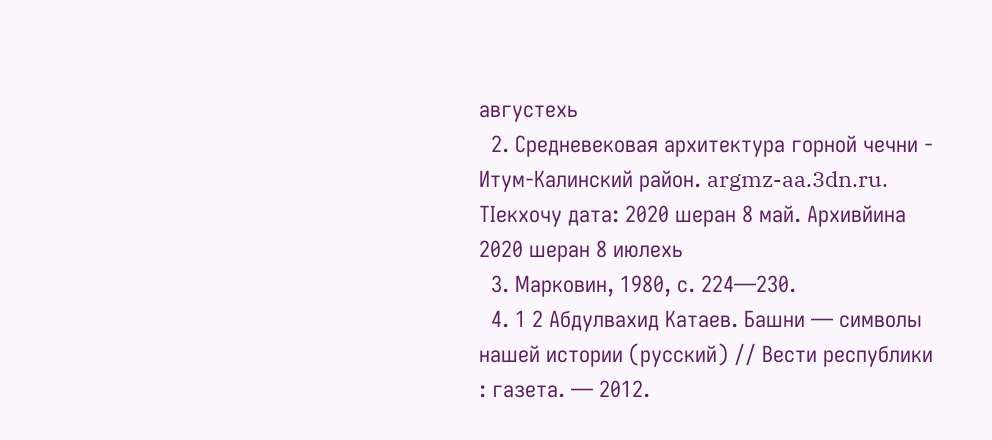августехь
  2. Средневековая архитектура горной чечни - Итум-Калинский район. argmz-aa.3dn.ru. ТӀекхочу дата: 2020 шеран 8 май. Архивйина 2020 шеран 8 июлехь
  3. Марковин, 1980, с. 224—230.
  4. 1 2 Абдулвахид Катаев. Башни — символы нашей истории (русский) // Вести республики : газета. — 2012.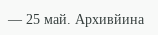— 25 май. Архивйина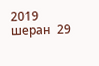2019  шеран  29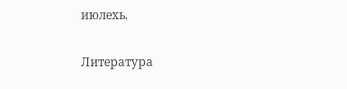июлехь.

Литература